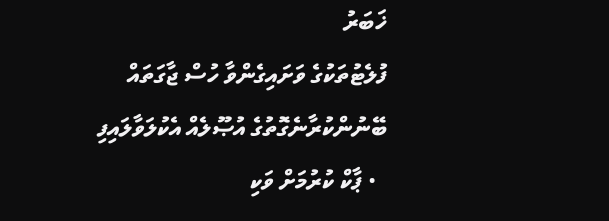ޚަބަރު
ފުލެޓުތަކުގެ ވަށައިގެންވާ ހުސް ޖާގަތައް ބޭނުންކުރާނެގޮތުގެ އުޞޫލެއް އެކުލަވާލައިފި
  • ޕާކް ކުރުމަށް ވަކި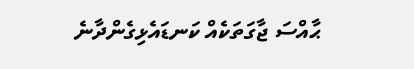ޙާއްސަ ޖާގަތަކެއް ކަނޑައެޅިގެންދާނެ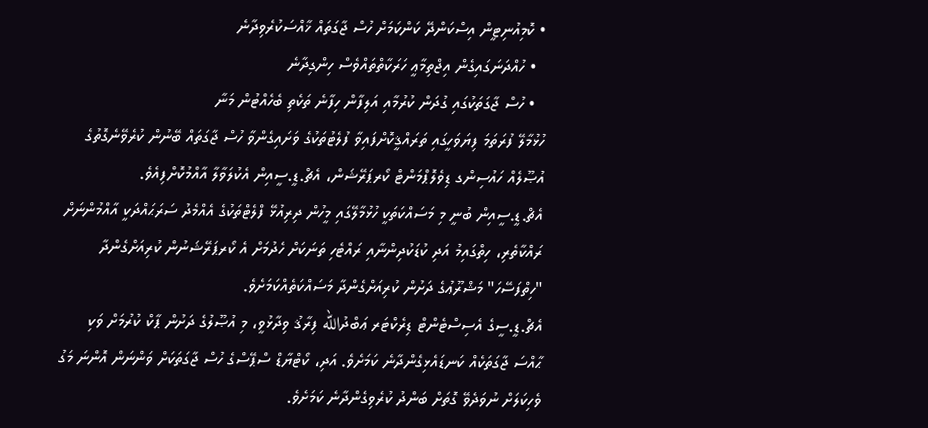• ކޮމިއުނިޓީން އިސްކަންދޭ ކަންކަމަށް ހުސް ޖާގަތައް ޚާއްސަކުރެވިދާނެ
  • ހުއްދަނަގައިގެން އިޖްތިމާޢީ ހަރަކާތްތައްވެސް ހިންގިދާނެ
  • ހުސް ޖާގަތަކުގައި ގުދަން ކުރުމާއި އަލިފާން ހިފާނެ ތަކެތި ބެހެއްޓުން މަނާ
ހުޅުމާލޭ ފުރަތަމަ ފިޔަވަހީގައި ތަރައްޤީކޮށްފައިވާ ފުލެޓުތަކުގެ ވަށައިގެންވާ ހުސް ޖާގަތައް ބޭނުން ކުރެވޭނެގޮތުގެ އުޞޫލެއް ހައުސިންގ ޑިވެލޮޕްމަންޓް ކޯރޕަރޭޝަން، އެޗް.ޑީ.ސީއިން އެކުލަވާލާ އާއްމުކޮށްފިއެވެ.
އެޗް.ޑީ.ސީއިން ބުނީ މި މަސައްކަތަކީ ހުޅުމާލޭގައި މީހުން ދިރިއުޅޭ ފްލެޓްތަކުގެ އެއްމެދު ސަރަޙައްދަކީ އާއްމުންނަށް ރައްކާތެރި، ހިތްގައިމު އަދި ކުޑަކުދިންނާއި ރައްޓެހި ތަނަކަށް ހެދުމަށް އެ ކޯރޕަރޭޝަނުން ކުރިއަށްގެންދާ "ހިތްފަސޭހަ" މަޝްރޫޢުގެ ދަށުން ކުރިއަށްގެންދާ މަސައްކަތެއްކަމަށެވެ.
އެޗް.ޑީ.ސީގެ އެސިސްޓެންޓް ޑިރެކްޓަރ ޢަބްދުالله ފިރާޤު ވިދާޅުވީ، މި އުޞޫލުގެ ދަށުން ޕާކް ކުރުމަށް ވަކި ޙާއްސަ ޖާގަތަކެއް ކަނޑައެޅިގެންދާނެ ކަމަށެވެ. އަދި، ކޯޓްޔާޑް ސްޕޭސްގެ ހުސް ޖާގަތަކަށް ވަންނަން އޮންނަ މަގު ވެހިކަލަށް ނުވަދެވޭ ގޮތަށް ބަންދު ކުރެވިގެންދާނެ ކަމަށެވެ.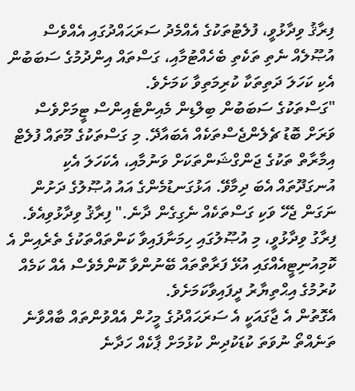ފިރާޤު ވިދާޅުވީ، ފުލެޓުތަކުގެ އެއްމެދު ސަރަޙައްދުގައި އެއްވެސް އުޞޫލެއް ނެތި ތަކެތި ބެހެއްޓުމާއި، ގަސްތައް އިންދުމުގެ ސަބަބުން އެކި ކަހަލަ ދަތިތަކާ ކުރިމަތިވާ ކަމަށެވެ.
"ގަސްތަކުގެ ސަބަބުން ބިލްޑިން މެއިންޓެއިންސް ޓީމަށްވެސް ވަރަށް ބޮޑު ޗެލެންޖެސްތަކެއް އެބައާދޭ. މި ގަސްތަކުގެ މޫތައް ފުލެޓް އިމާރާތް ތަކުގެ ޖަންގްޝަންތަކަށް ވަނުމާއި، އެކަހަލަ އެކި އުނގަދޫތައް އެބަ ދިމާވޭ. އަޅުގަނޑުމެންގެ އައު އުޞޫލުގެ ދަށުން ނަގަން ޖެހޭ ވަކި ގަސްތަކެއް ނެގިގެން ދާނެ." ފިރާޤު ވިދާޅުވިއެވެ.
ފިރާގު ވިދާޅުވީ، މި އުޞޫލުގައި ހިމަނާފައިވާ ކަންތައްތަކުގެ ތެރެއިން އެ ކޮމިއުނިޓީއެއްގައި އުޅޭ ފަރާތްތައް ބޭނުންވާ ކޮންމެވެސް އެއް ކަމެއް ކުރުމުގެ އިޙްތިޔާރު ދީފައިވާކަމަށެވެ.
އެގޮތުން އެ ޖާގައަކީ އެ ސަރަޙައްދުގެ މީހުން އެއްވުންތައް ބާއްވާނެ ތަނެއްތޯ ނުވަތަ ކުޑަކުދިން ކުޅުމަށް ޕާކެއް ހަދާނެ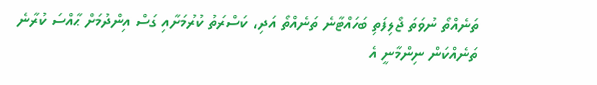ތަނެއްތޯ ނުވަތަ ޖޯލިފަތި ބަހައްޓާނެ ތަނެއްތޯ އަދި، ކަސްރަތު ކުރުމަށާއި ގަސް އިންދުމަށް ޙާއްސަ ކުރާނެ ތަނެއްކަން ނިންމާނީ އެ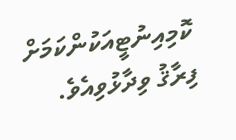ކޮމިއިނުޓީއަކުންކަމަށް ފިރާޤު ވިދާޅުވިއެވެ.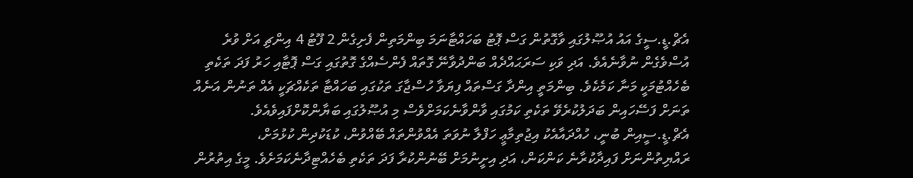އެޗް.ޑީ.ސީގެ އައު އުޞޫލުގައި ވާގޮތުން ގަސް ޕޮޓު ބަހައްޓާނަމަ ބިންމަތިން ފެށިގެން 2 ފޫޓު 4 އިންޗި އަށް ވުރެ އުސްވެގެން ނުވާނެއެވެ. އަދި ވަކި ސަރަޙައްދެއް ބަންދުވާނޭ ގޮތައް ފެންސެއްގެ ގޮތުގައި ގަސް ޕޮޓާއި ހަރު ފަދަ ތަކެތި ބެހެއްޓުމަކީ މަނާ ކަމެކެވެ. ބިންމަތީ އިންދާ ގަސްތައް ފިޔަވާ ހުސްޖާގަ ތަކުގައި ބަހައްޓާ ތަކެއްޗަކީ އެއް ތަނުން އަނެއް ތަނަށް ފަސޭހައިން ބަދަލުކުރެވޭ ތަކެތި ކަމުގައި ވާންވާނެކަމަށްވެސް މި އުޞޫލުގައި ބަޔާންކޮށްފައިވެއެވެ.
އެޗް.ޑީ.ސީއިން ބުނީ، ހުއްދައާއެކު އިޖުތިމާޢީ ހަފްލާ ނުވަތަ އެއްވުންތައް ބޭއްވުން، ކުޑަކުދިން ކުޅުމަށް، ރައްޔިތުންނަށް ފައިދާކުރާނެ ކަންކަން، އަދި އިށީނުމަށް ބޭނުންކުރާ ފަދަ ތަކެތި ބެހެއްޓިދާނެކަމަށެވެ. މީގެ އިތުރުން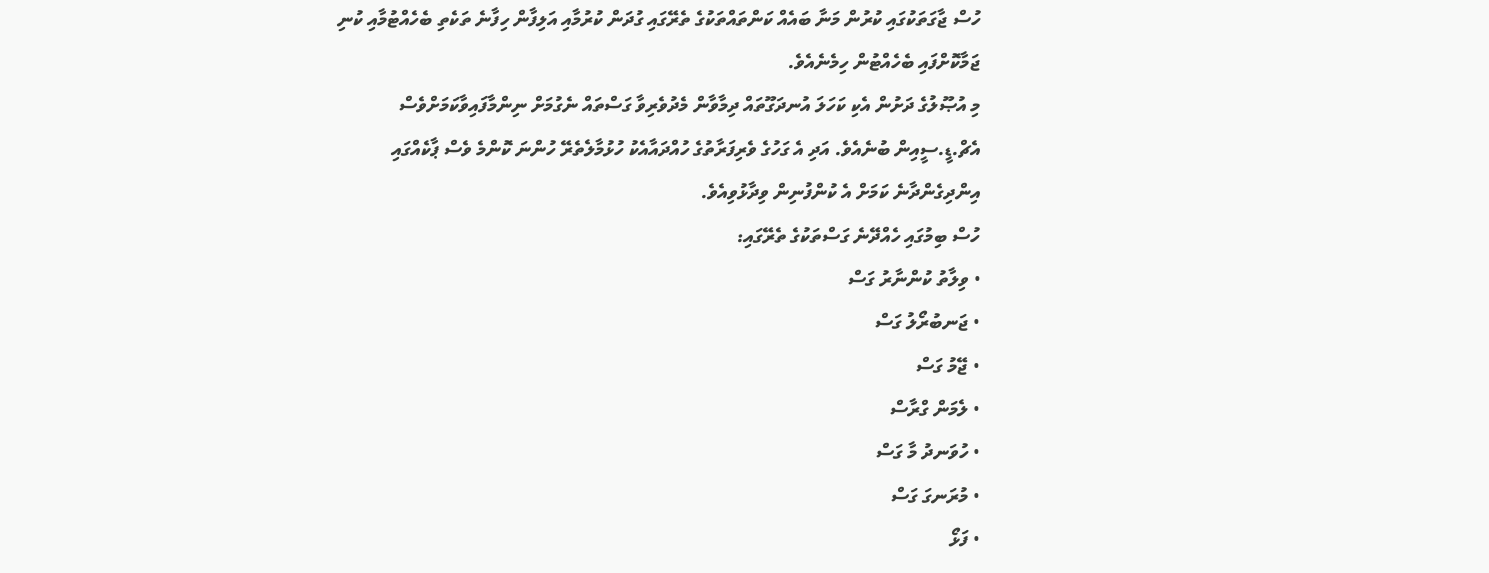ހުސް ޖާގަތަކުގައި ކުރުން މަނާ ބައެއް ކަންތައްތަކުގެ ތެރޭގައި ގުދަން ކުރުމާއި އަލިފާން ހިފާނެ ތަކެތި ބެހެއްޓުމާއި ކުނި ޖަމާކޮށްފައި ބެހެއްޓުން ހިމެނެއެވެ.
މި އުޞޫލުގެ ދަށުން އެކި ކަހަލަ އުނދަގޫތައް ދިމާވާން މެދުވެރިވާ ގަސްތައް ނެގުމަށް ނިންމާފައިވާކަމަށްވެސް އެޗް.ޑީ.ސީއިން ބުނެއެވެ. އަދި އެ ގަހުގެ ވެރިފަރާތުގެ ހުއްދައާއެކު ހުޅުމާލެތެރޭ ހުންނަ ކޮންމެ ވެސް ޕާކެއްގައި އިންދިގެންދާނެ ކަމަށް އެ ކުންފުނިން ވިދާޅުވިއެވެ.
ހުސް ބިމުގައި ހެއްދޭނެ ގަސްތަކުގެ ތެރޭގައި:
• ވިލާތު ކުންނާރު ގަސް
• ޖަނބުރޯލު ގަސް
• ޖޭމު ގަސް
• ލެމަން ގްރާސް
• ހުވަނދު މާ ގަސް
• މުރަނގަ ގަސް
• ފަޅޯ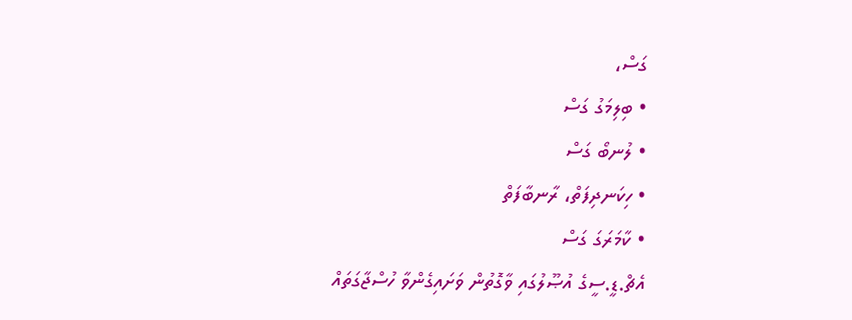ގަސް،
• ބިލިމަގު ގަސް
• ލުނބޯ ގަސް
• ހިކަނދިފަތް، ރާނބާފަތް
• ކާމަރަގަ ގަސް
އެޗް.ޑީ.ސީގެ އުޞޫލުގައި ވާގޮތުން ވަށައިގެންވާ ހުސްޖާގަތައް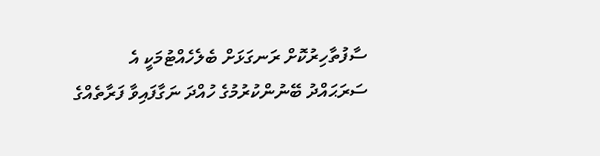ސާފުތާހިރުކޮށް ރަނގަޅަށް ބެލެހެއްޓުމަކީ އެ ސަރަޙައްދު ބޭނުންކުރުމުގެ ހުއްދަ ނަގާފައިވާ ފަރާތެއްގެ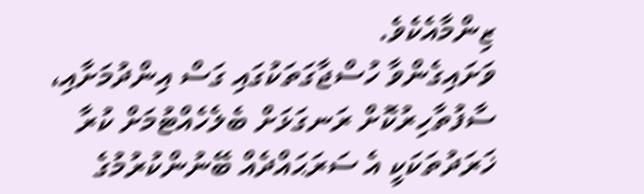ޒިންމާއެކެވެ.
ވަށައިގެންވާ ހުސްޖާގަތަކުގައި ގަސް އިންދުމަށާއި، ސާފުތާހިރުކޮށް ރަނގަޅަށް ބެލެހެއްޓުމަށް ކުރާ ޚަރަދުތަކަކީ އެ ސަރަޙައްދެއް ބޭނުންކުރުމުގެ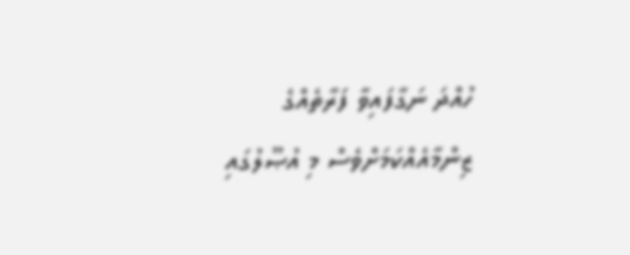ހުއްދަ ނަގާފައިވާ ފަރާތެއްގެ ޒިންމާއެއްކަމަށްވެސް މި އުޞޫލުގައި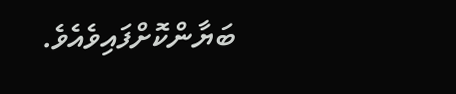ބަޔާންކޮށްފައިވެއެވެ.